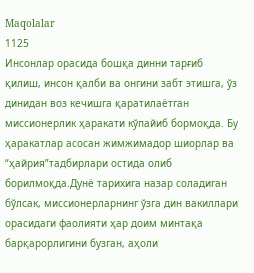Maqolalar
1125
Инсонлар орасида бошқа динни тарғиб қилиш, инсон қалби ва онгини забт этишга, ўз динидан воз кечишга қаратилаётган миссионерлик ҳаракати кўпайиб бормоқда. Бу ҳаракатлар асосан жимжимадор шиорлар ва “ҳайрия”тадбирлари остида олиб борилмоқда.Дунё тарихига назар соладиган бўлсак, миссионерларнинг ўзга дин вакиллари орасидаги фаолияти ҳар доим минтақа барқарорлигини бузган, аҳоли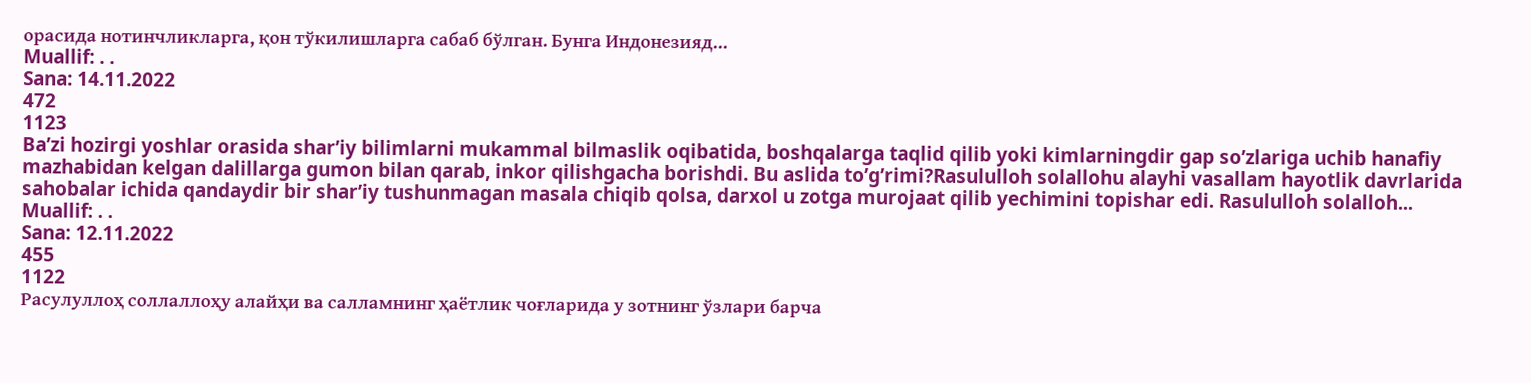орасида нотинчликларга, қон тўкилишларга сабаб бўлган. Бунга Индонезияд...
Muallif: . .
Sana: 14.11.2022
472
1123
Baʼzi hozirgi yoshlar orasida sharʼiy bilimlarni mukammal bilmaslik oqibatida, boshqalarga taqlid qilib yoki kimlarningdir gap soʼzlariga uchib hanafiy mazhabidan kelgan dalillarga gumon bilan qarab, inkor qilishgacha borishdi. Bu aslida toʼgʼrimi?Rasululloh solallohu alayhi vasallam hayotlik davrlarida sahobalar ichida qandaydir bir sharʼiy tushunmagan masala chiqib qolsa, darxol u zotga murojaat qilib yechimini topishar edi. Rasululloh solalloh...
Muallif: . .
Sana: 12.11.2022
455
1122
Расулуллоҳ соллаллоҳу алайҳи ва салламнинг ҳаётлик чоғларида у зотнинг ўзлари барча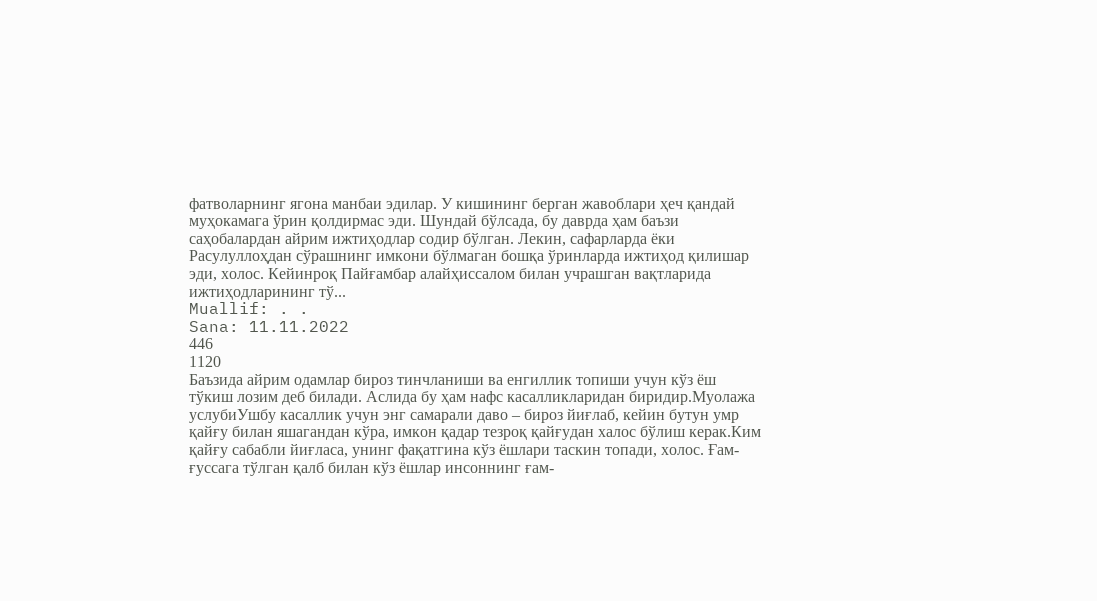фатволарнинг ягона манбаи эдилар. У кишининг берган жавоблари ҳеч қандай муҳокамага ўрин қолдирмас эди. Шундай бўлсада, бу даврда ҳам баъзи саҳобалардан айрим ижтиҳодлар содир бўлган. Лекин, сафарларда ёки Расулуллоҳдан сўрашнинг имкони бўлмаган бошқа ўринларда ижтиҳод қилишар эди, холос. Кейинроқ Пайғамбар алайҳиссалом билан учрашган вақтларида ижтиҳодларининг тў...
Muallif: . .
Sana: 11.11.2022
446
1120
Баъзида айрим одамлар бироз тинчланиши ва енгиллик топиши учун кўз ёш тўкиш лозим деб билади. Аслида бу ҳам нафс касалликларидан биридир.Муолажа услубиУшбу касаллик учун энг самарали даво – бироз йиғлаб, кейин бутун умр қайғу билан яшагандан кўра, имкон қадар тезроқ қайғудан халос бўлиш керак.Ким қайғу сабабли йиғласа, унинг фақатгина кўз ёшлари таскин топади, холос. Ғам-ғуссага тўлган қалб билан кўз ёшлар инсоннинг ғам-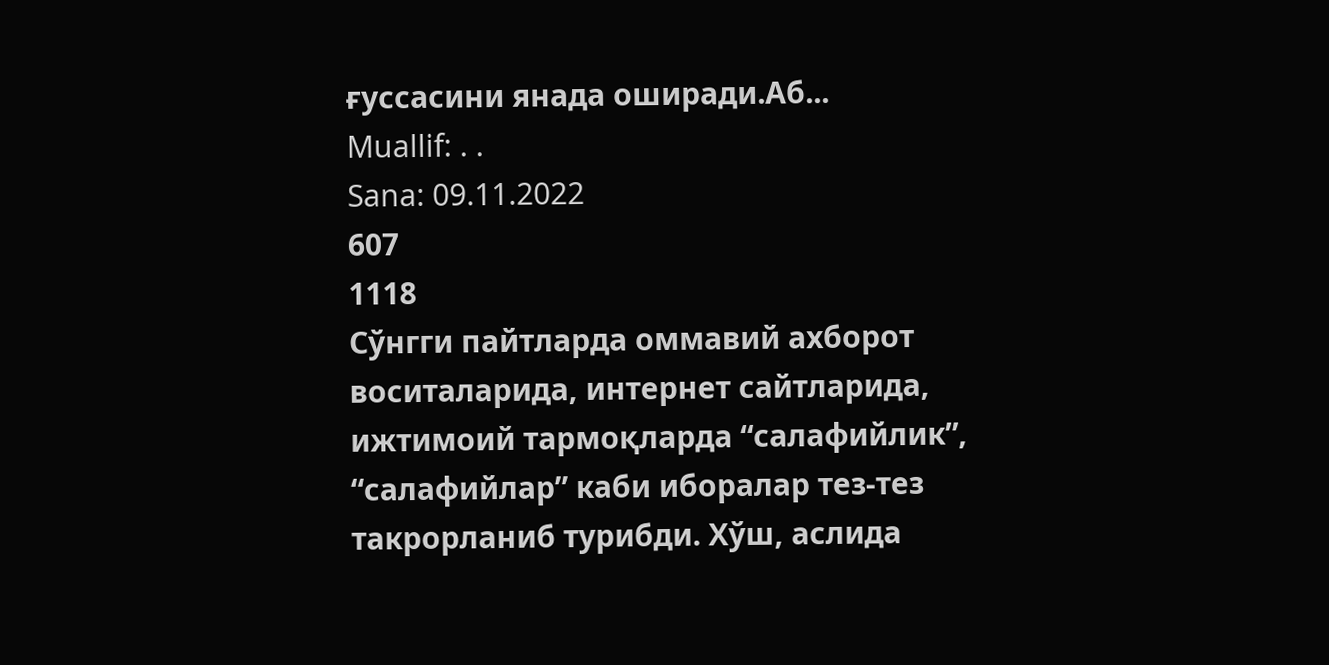ғуссасини янада оширади.Аб...
Muallif: . .
Sana: 09.11.2022
607
1118
Сўнгги пайтларда оммавий ахборот воситаларида, интернет сайтларида, ижтимоий тармоқларда “салафийлик”, “салафийлар” каби иборалар тез-тез такрорланиб турибди. Хўш, аслида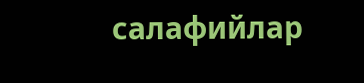салафийлар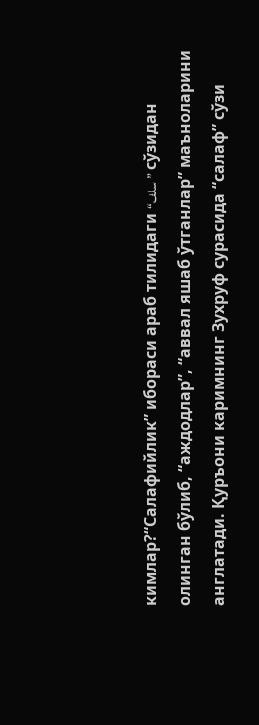кимлар?“Салафийлик” ибораси араб тилидаги “سلف” сўзидан олинган бўлиб, “аждодлар”, “аввал яшаб ўтганлар” маъноларини англатади. Қуръони каримнинг Зухруф сурасида “салаф” сўзи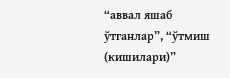“аввал яшаб ўтганлар”, “ўтмиш (кишилари)”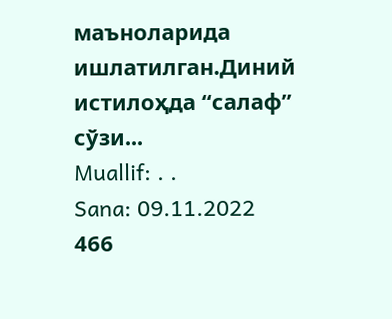маъноларида ишлатилган.Диний истилоҳда “салаф” сўзи...
Muallif: . .
Sana: 09.11.2022
466